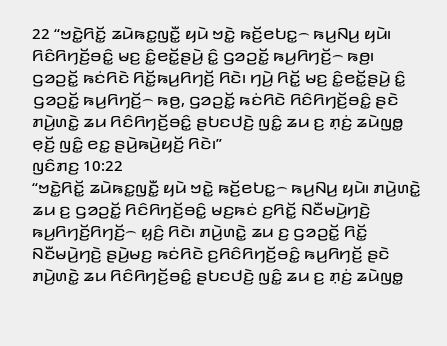22 “ꤠꤢꤧ꤭ꤖꤢꤩ꤭ ꤘꤣꤧꤒꤢ꤭ꤜꤢꤪ꤭ ꤟꤣꤧ ꤠꤢꤧ꤭ ꤒꤢꤩ꤬ꤕꤝꤢ꤭꤮ ꤒꤣ꤬ꤡꤣ꤬ ꤟꤣꤧ꤯ ꤖꤢꤨꤖꤚꤢꤩ꤬ꤋꤢꤨ꤭ ꤗꤢ꤬ ꤢꤨ꤭ꤕꤢꤩ꤭ꤔꤣꤧ꤬ ꤢꤨ꤭ ꤞꤤꤑꤢꤩ꤭ ꤒꤣ꤬ꤖꤚꤢꤩ꤬꤮ ꤒꤥ꤬꤯ ꤞꤤꤑꤢꤩ꤭ ꤒꤢꤦꤖꤢꤧ ꤖꤢꤩ꤭ꤒꤣ꤬ꤖꤚꤢꤩ꤬ ꤖꤢꤧ꤯ ꤚꤣꤧ꤬ ꤖꤢꤩ꤭ ꤗꤢ꤬ ꤢꤨ꤭ꤕꤢꤩ꤭ꤔꤣꤧ꤬ ꤢꤨ꤭ ꤞꤤꤑꤢꤩ꤭ ꤒꤣ꤬ꤖꤚꤢꤩ꤬꤮ ꤒꤥ꤬, ꤞꤤꤑꤢꤩ꤭ ꤒꤢꤦꤖꤢꤧ ꤖꤢꤨꤖꤚꤢꤩ꤬ꤋꤢꤨ꤭ ꤔꤢꤧ ꤊꤣꤧ꤬ꤛꤢꤧ꤭ ꤘꤣ ꤖꤢꤨꤖꤚꤢꤩ꤬ꤋꤢꤨ꤭ ꤔꤝꤢꤓꤢꤧ꤬ ꤜꤢꤨ꤭ ꤘꤣ ꤢ꤬ ꤊ꤫ꤢꤦ꤬ ꤘꤣꤧꤜꤥ꤭ ꤕ꤫ꤢꤩ꤬ ꤜꤢꤨ꤭ ꤕꤢ꤭ ꤔꤣꤧ꤬ꤒꤣꤧ꤬ꤟꤢꤩ꤬ ꤖꤢꤧ꤯”
ꤜꤢꤨꤊꤢ꤬ 10:22
“ꤠꤢꤧ꤭ꤖꤢꤩ꤭ ꤘꤣꤧꤒꤢ꤭ꤜꤢꤪ꤭ ꤟꤣꤧ ꤠꤢꤧ꤭ ꤒꤢꤩ꤬ꤕꤝꤢ꤭꤮ ꤒꤣ꤬ꤡꤣ꤬ ꤟꤣꤧ꤯ ꤊꤣꤧ꤬ꤛꤢꤧ꤭ ꤘꤣ ꤢ꤬ ꤞꤤꤑꤢꤩ꤭ ꤖꤢꤨꤖꤚꤢꤩ꤬ꤋꤢꤨ꤭ ꤗꤢ꤬ꤒꤢꤦ ꤢ꤬ꤖꤢꤩ꤭ ꤡꤢꤪꤗꤣꤧ꤬ꤚꤢꤧ꤬ ꤒꤣ꤬ꤖꤚꤢꤩ꤬ꤖꤚꤢꤩ꤬꤮ ꤟ꤫ꤢꤨ꤬ ꤖꤢꤧ꤯ ꤊꤣꤧ꤬ꤛꤢꤧ꤭ ꤘꤣ ꤢ꤬ ꤞꤤꤑꤢꤩ꤭ ꤖꤢꤩ꤭ ꤡꤢꤪꤗꤣꤧ꤬ꤚꤢꤧ꤬ ꤔꤣꤧ꤬ꤗꤢ꤬ ꤒꤢꤦꤖꤢꤧ ꤢ꤬ꤖꤢꤨꤖꤚꤢꤩ꤬ꤋꤢꤨ꤭ ꤒꤣ꤬ꤖꤚꤢꤩ꤬ ꤔꤢꤧ ꤊꤣꤧ꤬ꤛꤢꤧ꤭ ꤘꤣ ꤖꤢꤨꤖꤚꤢꤩ꤬ꤋꤢꤨ꤭ ꤔꤝꤢꤓꤢꤧ꤬ ꤜꤢꤨ꤭ ꤘꤣ ꤢ꤬ ꤊ꤫ꤢꤦ꤬ ꤘꤣꤧꤜꤥ꤭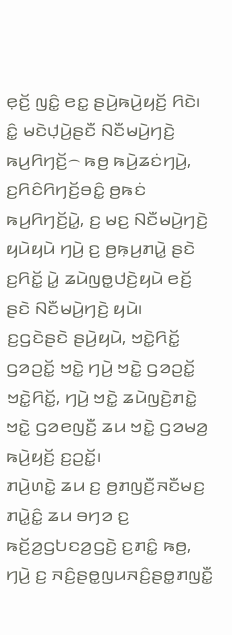ꤕ꤫ꤢꤩ꤬ ꤜꤢꤨ꤭ ꤕꤢ꤭ ꤔꤣꤧ꤬ꤒꤣꤧ꤬ꤟꤢꤩ꤬ ꤖꤢꤧ꤯
ꤢꤨ꤭ ꤗꤢꤧꤓ꤫ꤣꤧ꤬ꤔꤢꤪ ꤡꤢꤪꤗꤣꤧ꤬ꤚꤢꤧ꤬ ꤒꤣ꤬ꤖꤚꤢꤩ꤬꤮ ꤒꤥ꤬ ꤒꤣꤧ꤬ꤘꤢꤦꤚꤣꤧ꤬, ꤢ꤬ꤖꤢꤨꤖꤚꤢꤩ꤬ꤋꤢꤨ꤭ ꤥ꤬ꤒꤢꤦ ꤒꤣ꤬ꤖꤚꤢꤩ꤬ꤣꤧ꤭, ꤢ꤬ ꤗꤢ꤬ ꤡꤢꤪꤗꤣꤧ꤬ꤚꤢꤧ꤬ ꤟꤣꤧꤟꤣꤧ ꤚꤣꤧ꤬ ꤢ꤬ ꤥ꤬ꤒ꤫ꤣ꤬ꤊꤣꤧ꤭ ꤔꤢꤧ ꤢ꤬ꤖꤢꤩ꤭ ꤣꤧ꤭ ꤘꤣꤧꤜꤥ꤭ꤓꤢꤧ꤬ꤟꤣꤧ ꤕꤢꤩ꤬ ꤔꤢꤧ ꤡꤢꤪꤗꤣꤧ꤬ꤚꤢꤧ꤬ ꤟꤣꤧ꤯
ꤢ꤬ꤞꤢꤧꤔꤢꤧ ꤔꤣꤧ꤬ꤟꤣꤧ, ꤠꤢꤧ꤭ꤖꤢꤩ꤭ ꤞꤤꤑꤢꤩ꤭ ꤠꤢꤧ꤭ ꤚꤣꤧ꤬ ꤠꤢꤧ꤭ ꤞꤤꤑꤢꤩ꤭ ꤠꤢꤧ꤭ꤖꤢꤩ꤭, ꤚꤣꤧ꤬ ꤠꤢꤧ꤭ ꤘꤣꤧꤜꤢꤧ꤬ꤊꤢꤧ꤭ ꤠꤢꤧ꤭ ꤞꤤꤕꤜꤢꤪ꤬ ꤘꤣ ꤠꤢꤧ꤭ ꤞꤤꤗꤤ꤬ ꤒꤣꤧ꤬ꤟꤢꤩ꤬ ꤢ꤬ꤑꤢꤩ꤭꤯
ꤊꤣꤧ꤬ꤛꤢꤧ꤭ ꤘꤣ ꤢ꤬ ꤥ꤬ꤊꤜꤢꤪ꤬ꤏꤢꤪꤗꤢ꤬ ꤊꤣꤧ꤭ꤢꤨ꤭ ꤘꤣ ꤋꤚꤤ ꤢ꤬ ꤒꤢꤩ꤬ꤤ꤬ꤞꤝꤢꤤ꤬ꤞꤢꤧ꤬ ꤢ꤬ꤊꤢꤨ꤭ ꤒꤥ꤬, ꤚꤣꤧ꤬ ꤢ꤬ ꤏꤢꤨ꤬ꤔꤥ꤭ꤜꤣꤏꤢꤨ꤬ꤔꤥ꤭ꤊꤜꤢꤪ꤭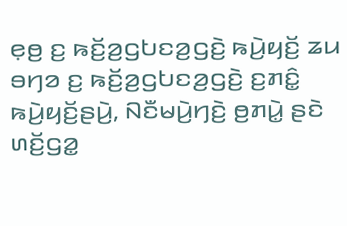ꤕ꤫ꤥ꤬ ꤢ꤬ ꤒꤢꤩ꤬ꤤ꤬ꤞꤝꤢꤤ꤬ꤞꤢꤧ꤬ ꤒꤣꤧ꤬ꤟꤢꤩ꤬ ꤘꤣ ꤋꤚꤤ ꤢ꤬ ꤒꤢꤩ꤬ꤤ꤬ꤞꤝꤢꤤ꤬ꤞꤢꤧ꤬ ꤢ꤬ꤊꤢꤨ꤭ ꤒꤣꤧ꤬ꤟꤢꤩ꤬ꤔꤣꤧ꤬, ꤡꤢꤪꤗꤣꤧ꤬ꤚꤢꤧ꤬ ꤥ꤬ꤊꤣꤧ꤭ ꤔꤢꤧ ꤛꤢꤩ꤬ꤞꤤ꤭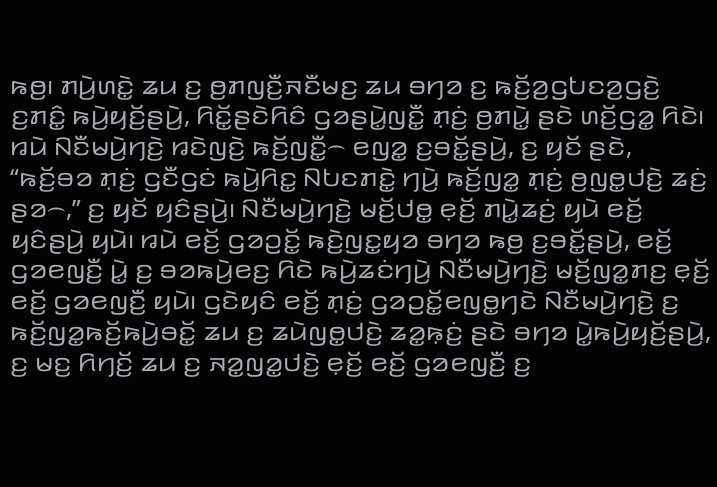ꤒꤥ꤬꤯ ꤊꤣꤧ꤬ꤛꤢꤧ꤭ ꤘꤣ ꤢ꤬ ꤥ꤬ꤊꤜꤢꤪ꤬ꤏꤢꤪꤗꤢ꤬ ꤘꤣ ꤋꤚꤤ ꤢ꤬ ꤒꤢꤩ꤬ꤤ꤬ꤞꤝꤢꤤ꤬ꤞꤢꤧ꤬ ꤢ꤬ꤊꤢꤨ꤭ ꤒꤣꤧ꤬ꤟꤢꤩ꤬ꤔꤣꤧ꤬, ꤖꤢꤩ꤭ꤔꤢꤧꤖꤢꤨ ꤞꤤꤔꤣꤧ꤭ꤜꤢꤪ꤭ ꤊ꤫ꤢꤦ꤬ ꤥ꤬ꤊꤣꤧ꤭ ꤔꤢꤧ ꤛꤢꤩ꤬ꤞꤤ꤭ ꤖꤢꤧ꤯
ꤙꤣꤧ ꤡꤢꤪꤗꤣꤧ꤬ꤚꤢꤧ꤬ ꤙꤢꤧꤜꤢꤧ꤬ ꤒꤢꤩ꤬ꤜꤢꤪ꤭꤮ ꤕꤜꤤ꤭ ꤢ꤬ꤋꤢꤩ꤭ꤔꤣꤧ꤬, ꤢ꤬ ꤟꤢꤩ ꤔꤢꤧ, “ꤒꤢꤩ꤬ꤋꤤ ꤊ꤫ꤢꤦ꤬ ꤞꤢꤪꤞꤢꤦ ꤒꤣꤧ꤬ꤖꤢ꤭ ꤡꤝꤢꤊꤢꤧ꤭ ꤚꤣꤧ꤬ ꤒꤢꤩ꤬ꤜꤤ꤭ ꤊ꤫ꤢꤦ꤬ ꤥ꤬ꤜꤥ꤭ꤓꤢꤧ꤬ ꤘꤢꤦ꤬ ꤔꤤ꤮,” ꤢ꤬ ꤟꤢꤩ ꤟꤢꤨꤔꤣꤧ꤬꤯ ꤡꤢꤪꤗꤣꤧ꤬ꤚꤢꤧ꤬ ꤗꤢꤩ꤬ꤓꤥ꤭ ꤕ꤫ꤢꤩ꤬ ꤊꤣꤧ꤭ꤘꤢꤦ꤬ ꤟꤣꤧ ꤕꤢꤩ꤬ ꤟꤢꤨꤔꤣꤧ꤬ ꤟꤣꤧ꤯ ꤙꤣꤧ ꤕꤢꤩ꤬ ꤞꤤꤑꤢꤩ꤭ ꤒꤢꤧ꤬ꤜꤢ꤭ꤟꤤ ꤋꤚꤤ ꤒꤥ꤬ ꤢ꤬ꤋꤢꤩ꤭ꤔꤣꤧ꤬, ꤕꤢꤩ꤬ ꤞꤤꤕꤜꤢꤪ꤬ ꤣꤧ꤭ ꤢ꤬ ꤋꤤꤒꤣꤧ꤬ꤕꤢ꤬ ꤖꤢꤧ ꤒꤣꤧ꤬ꤘꤢꤦꤚꤣꤧ꤬ ꤡꤢꤪꤗꤣꤧ꤬ꤚꤢꤧ꤬ ꤗꤢꤩ꤬ꤜꤤ꤭ꤊꤢ꤬ ꤕ꤫ꤢꤩ꤬ ꤕꤢꤩ꤬ ꤞꤤꤕꤜꤢꤪ꤬ ꤟꤣꤧ꤯ ꤞꤢꤧꤟꤢꤨ ꤕꤢꤩ꤬ ꤊ꤫ꤢꤦ꤬ ꤞꤤꤑꤢꤩ꤭ꤕꤜꤥ꤭ꤚꤢꤧ ꤡꤢꤪꤗꤣꤧ꤬ꤚꤢꤧ꤬ ꤢ꤬ ꤒꤢꤩ꤬ꤜꤤ꤭ꤒꤢꤩ꤬ꤒꤣꤧ꤬ꤋꤢꤩ꤭ ꤘꤣ ꤢ꤬ ꤘꤣꤧꤜꤥ꤭ꤓꤢꤧ꤬ ꤘꤤ꤭ꤒ꤫ꤢꤦ꤬ ꤔꤢꤧ ꤋꤚꤤ ꤣꤧ꤭ꤒꤣꤧ꤬ꤟꤢꤩ꤬ꤔꤣꤧ꤬, ꤢ꤬ ꤗꤢ꤬ ꤖꤚꤢꤩ꤬ ꤘꤣ ꤢ꤬ ꤏꤤ꤭ꤜꤤ꤭ꤓꤢꤧ꤬ ꤕ꤫ꤢꤩ꤬ ꤕꤢꤩ꤬ ꤞꤤꤕꤜꤢꤪ꤬ ꤢ꤬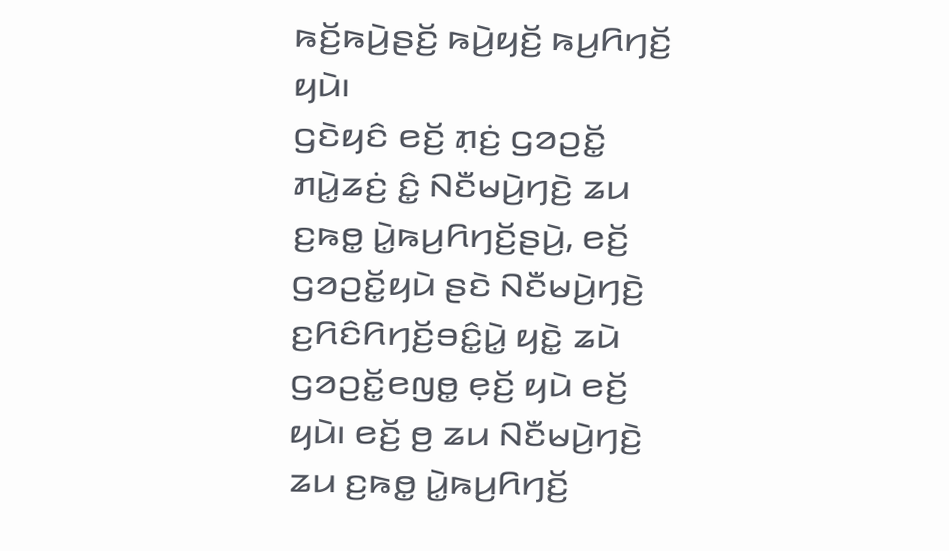ꤒꤢꤩ꤬ꤒꤣꤧ꤬ꤔꤢꤩ꤬ ꤒꤣꤧ꤬ꤟꤢꤩ꤬ ꤒꤣ꤬ꤖꤚꤢꤩ꤬ ꤟꤣꤧ꤯
ꤞꤢꤧꤟꤢꤨ ꤕꤢꤩ꤬ ꤊ꤫ꤢꤦ꤬ ꤞꤤꤑꤢꤩ꤭ ꤊꤣꤧ꤭ꤘꤢꤦ꤬ ꤢꤨ꤭ ꤡꤢꤪꤗꤣꤧ꤬ꤚꤢꤧ꤬ ꤘꤣ ꤢ꤬ꤒꤥ꤭ ꤣꤧ꤭ꤒꤣ꤬ꤖꤚꤢꤩ꤬ꤔꤣꤧ꤬, ꤕꤢꤩ꤬ ꤞꤤꤑꤢꤩ꤭ꤟꤣꤧ ꤔꤢꤧ ꤡꤢꤪꤗꤣꤧ꤬ꤚꤢꤧ꤬ ꤢ꤬ꤖꤢꤨꤖꤚꤢꤩ꤬ꤋꤢꤨ꤭ꤣꤧ꤭ ꤟꤢꤧ꤭ ꤘꤣꤧ ꤞꤤꤑꤢꤩ꤭ꤕꤜꤥ꤭ ꤕ꤫ꤢꤩ꤬ ꤟꤣꤧ ꤕꤢꤩ꤬ ꤟꤣꤧ꤯ ꤕꤢꤩ꤬ ꤥ꤬ ꤘꤣ ꤡꤢꤪꤗꤣꤧ꤬ꤚꤢꤧ꤬ ꤘꤣ ꤢ꤬ꤒꤥ꤭ ꤣꤧ꤭ꤒꤣ꤬ꤖꤚꤢꤩ꤬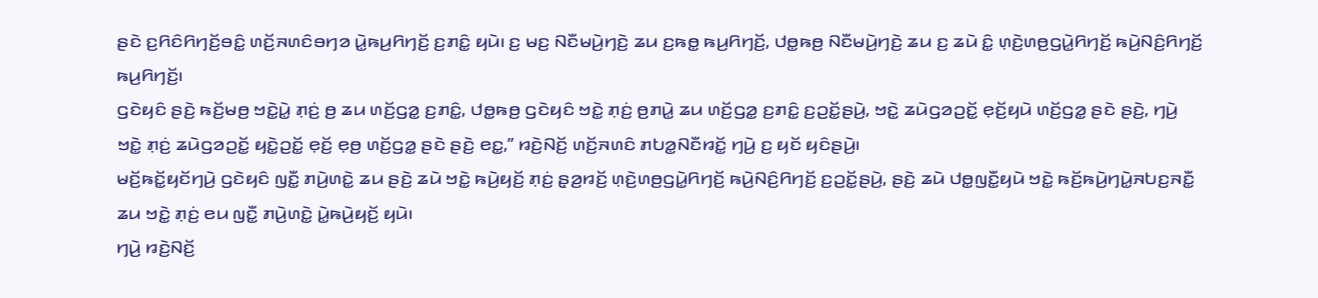ꤔꤢꤧ ꤢ꤬ꤖꤢꤨꤖꤚꤢꤩ꤬ꤋꤢꤨ꤭ ꤛꤢꤩ꤬ꤏꤛꤢꤨꤋꤚꤤ ꤣꤧ꤭ꤒꤣ꤬ꤖꤚꤢꤩ꤬ ꤢ꤬ꤊꤢꤨ꤭ ꤟꤣꤧ꤯ ꤢ꤬ ꤗꤢ꤬ ꤡꤢꤪꤗꤣꤧ꤬ꤚꤢꤧ꤬ ꤘꤣ ꤢ꤬ꤒꤥ꤭ ꤒꤣ꤬ꤖꤚꤢꤩ꤬, ꤓꤥ꤭ꤒꤥ꤬ ꤡꤢꤪꤗꤣꤧ꤬ꤚꤢꤧ꤬ ꤘꤣ ꤢ꤬ ꤘꤣꤧ ꤢꤨ꤭ ꤛ꤫ꤢꤧ꤬ꤛꤥ꤬ꤞꤣꤧ꤭ꤖꤚꤢꤩ꤬ ꤒꤣꤧ꤬ꤡꤢꤨ꤬ꤖꤚꤢꤩ꤬ ꤒꤣ꤬ꤖꤚꤢꤩ꤬꤯
ꤞꤢꤧꤟꤢꤨ ꤔꤢꤧ꤬ ꤒꤢꤩ꤬ꤗꤥ꤬ ꤠꤢꤧ꤭ꤣꤧ꤭ ꤊ꤫ꤢꤦ꤬ ꤥ꤬ ꤘꤣ ꤛꤢꤩ꤬ꤞꤤ꤭ ꤢ꤬ꤊꤢꤨ꤭, ꤓꤥ꤭ꤒꤥ꤬ ꤞꤢꤧꤟꤢꤨ ꤠꤢꤧ꤭ ꤊ꤫ꤢꤦ꤬ ꤥ꤬ꤊꤣꤧ꤭ ꤘꤣ ꤛꤢꤩ꤬ꤞꤤ꤭ ꤢ꤬ꤊꤢꤨ꤭ ꤢ꤬ꤑꤢꤩ꤭ꤔꤣꤧ꤬, ꤠꤢꤧ꤭ ꤘꤣꤧꤞꤤꤑꤢꤩ꤭ ꤕ꤫ꤢꤩ꤬ꤟꤣꤧ ꤛꤢꤩ꤬ꤞꤤ꤭ ꤔꤢꤧ ꤔꤢꤧ꤬, ꤚꤣꤧ꤬ ꤠꤢꤧ꤭ ꤊ꤫ꤢꤦ꤬ ꤘꤣꤧꤞꤤꤑꤢꤩ꤭ ꤟꤢꤧ꤭ꤑꤢꤩ꤭ ꤕ꤫ꤢꤩ꤬ ꤕ꤫ꤥ꤬ ꤛꤢꤩ꤬ꤞꤤ꤭ ꤔꤢꤧ ꤔꤢꤧ꤬ ꤕꤢ꤭,” ꤙꤢꤧ꤬ꤡꤢꤩ꤬ ꤛꤢꤩ꤬ꤏꤛꤢꤨ ꤊꤝꤤ꤭ꤡꤢꤪꤙꤢꤩ꤭ ꤚꤣꤧ꤬ ꤢ꤬ ꤟꤢꤩ ꤟꤢꤨꤔꤣꤧ꤬꤯
ꤗꤢꤩ꤬ꤒꤢꤩ꤭ꤟꤢꤩꤚꤣꤧ꤬ ꤞꤢꤧꤟꤢꤨ ꤜꤢꤪ꤭ ꤊꤣꤧ꤬ꤛꤢꤧ꤭ ꤘꤣ ꤔꤢꤧ꤬ ꤘꤣꤧ ꤠꤢꤧ꤭ ꤒꤣꤧ꤬ꤟꤢꤩ꤬ ꤊ꤫ꤢꤦ꤬ ꤔ꤫ꤤ꤬ꤙꤢꤩ꤬ ꤛ꤫ꤢꤧ꤬ꤛꤥ꤬ꤞꤣꤧ꤭ꤖꤚꤢꤩ꤬ ꤒꤣꤧ꤬ꤡꤢꤨ꤬ꤖꤚꤢꤩ꤬ ꤢ꤬ꤑꤢꤩ꤭ꤔꤣꤧ꤬, ꤔꤢꤧ꤬ ꤘꤣꤧ ꤓꤥ꤭ꤜꤢꤪ꤭ꤟꤣꤧ ꤠꤢꤧ꤭ ꤒꤢꤩ꤬ꤒꤣꤧ꤬ꤚꤣꤧ꤭ꤏꤝꤢ꤬ꤏꤢꤪ꤭ ꤘꤣ ꤠꤢꤧ꤭ ꤊ꤫ꤢꤦ꤬ ꤕꤣ ꤜꤢꤪ꤭ ꤊꤣꤧ꤬ꤛꤢꤧ꤭ ꤣꤧ꤭ꤒꤣꤧ꤬ꤟꤢꤩ꤬ ꤟꤣꤧ꤯
ꤚꤣꤧ꤬ ꤙꤢꤧ꤬ꤡꤢꤩ꤬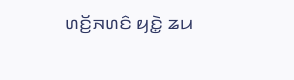ꤛꤢꤩ꤬ꤏꤛꤢꤨ ꤟꤢꤧ꤭ ꤘꤣ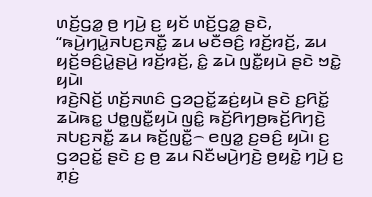ꤛꤢꤩ꤬ꤞꤤ꤭ ꤥ꤬ ꤚꤣꤧ꤬ ꤢ꤬ ꤟꤢꤩ ꤛꤢꤩ꤬ꤞꤤ꤭ ꤔꤢꤧ, “ꤒꤣꤧ꤬ꤚꤣꤧ꤭ꤏꤝꤢ꤬ꤏꤢꤪ꤭ ꤘꤣ ꤗꤢꤪꤋꤢꤨ꤬ ꤙꤢꤩ꤬ꤙꤢꤩ꤬, ꤘꤣ ꤟꤢꤩ꤬ꤋꤢꤨ꤬ꤣꤧ꤭ꤔꤣꤧ꤬ ꤙꤢꤩ꤬ꤙꤢꤩ꤬, ꤢꤨ꤭ ꤘꤣꤧ ꤜꤢꤪ꤭ꤟꤣꤧ ꤔꤢꤧ ꤠꤢꤧ꤭ ꤟꤣꤧ꤯
ꤙꤢꤧ꤬ꤡꤢꤩ꤬ ꤛꤢꤩ꤬ꤏꤛꤢꤨ ꤞꤤꤑꤢꤩ꤭ꤘꤢꤦ꤬ꤟꤣꤧ ꤔꤢꤧ ꤢ꤬ꤖꤢꤩ꤭ ꤘꤣꤧꤒꤢ꤭ ꤓꤥ꤭ꤜꤢꤪ꤭ꤟꤣꤧ ꤜꤢꤨ꤭ ꤒꤢꤩ꤬ꤖꤚꤥ꤬ꤒꤢꤩ꤬ꤖꤚꤢꤧ꤬ ꤏꤝꤢ꤬ꤏꤢꤪ꤭ ꤘꤣ ꤒꤢꤩ꤬ꤜꤢꤪ꤭꤮ ꤕꤜꤤ꤭ ꤢ꤬ꤋꤢꤨ꤬ ꤟꤣꤧ꤯ ꤢ꤬ ꤞꤤꤑꤢꤩ꤭ ꤔꤢꤧ ꤢ꤬ ꤥ꤬ ꤘꤣ ꤡꤢꤪꤗꤣꤧ꤬ꤚꤢꤧ꤬ ꤥ꤬ꤟꤢꤧ꤭ ꤚꤣꤧ꤬ ꤢ꤬ ꤊ꤫ꤢꤦ꤬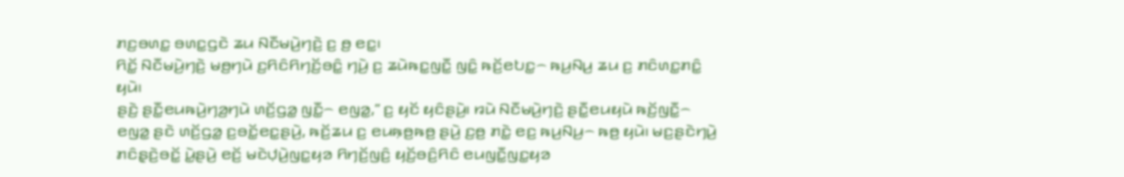ꤊꤢ꤬ꤋꤛꤢ꤭ ꤋꤛꤢ꤭ꤞꤢꤧ ꤘꤣ ꤡꤢꤪꤗꤣꤧ꤬ꤚꤢꤧ꤬ ꤢ꤬ ꤥ꤬ ꤕꤢ꤭꤯
ꤖꤢꤩ꤭ ꤡꤢꤪꤗꤣꤧ꤬ꤚꤢꤧ꤬ ꤗꤥ꤬ꤚꤣꤧ ꤢ꤬ꤖꤢꤨꤖꤚꤢꤩ꤬ꤋꤢꤨ꤭ ꤚꤣꤧ꤬ ꤢ꤬ ꤘꤣꤧꤒꤢ꤭ꤜꤢꤪ꤭ ꤜꤢꤨ꤭ ꤒꤢꤩ꤬ꤕꤝꤢ꤭꤮ ꤒꤣ꤬ꤡꤣ꤬ ꤘꤣ ꤢ꤬ ꤊꤢꤨꤛꤢ꤭ꤊꤢꤨ꤭ ꤟꤣꤧ꤯
ꤔꤢꤧ꤬ ꤔꤢꤪ꤭ꤕꤣꤒꤣꤧ꤬ꤚꤤ꤬ꤚꤣꤧ ꤛꤢꤩ꤬ꤞꤤ꤭ ꤜꤢꤪ꤭꤮ ꤕꤜꤤ꤭,” ꤢ꤬ ꤟꤢꤩ ꤟꤢꤨꤔꤣꤧ꤬꤯ ꤙꤣꤧ ꤡꤢꤪꤗꤣꤧ꤬ꤚꤢꤧ꤬ ꤔꤢꤪ꤭ꤕꤣꤟꤣꤧ ꤒꤢꤩ꤬ꤜꤢꤪ꤭꤮ ꤕꤜꤤ꤭ ꤔꤢꤧ ꤛꤢꤩ꤬ꤞꤤ꤭ ꤢ꤬ꤋꤢꤩ꤭ꤕꤢ꤭ꤔꤣꤧ꤬, ꤒꤢꤩ꤬ꤘꤣ ꤢ꤬ ꤕꤣꤒ꤫ꤥ꤬ꤒꤥ꤬ ꤔꤣꤧ꤬ ꤢ꤬ꤥ꤬ ꤊꤢꤧ꤭ ꤕꤢ꤬ ꤒꤣ꤬ꤡꤣ꤬꤮ ꤒꤥ꤬ ꤟꤣꤧ꤯ ꤗꤢ꤬ꤔꤢꤧꤚꤣꤧ꤬ ꤊꤢꤨꤔ꤫ꤢꤧ꤬ꤋꤢꤩ꤭ ꤣꤧ꤭ꤔꤣꤧ꤬ ꤕꤢꤩ꤬ ꤗꤢꤧꤓ꤫ꤣꤧ꤬ꤜꤢ꤭ꤟꤤ ꤖꤚꤢꤩ꤬ꤜꤢꤨ꤬ ꤟꤢꤩ꤬ꤋꤢꤨ꤬ꤖꤢꤨ ꤕꤣꤜꤢꤪ꤭ꤜꤢ꤭ꤟꤤ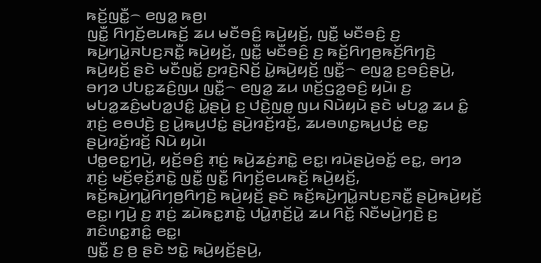ꤒꤢꤩ꤬ꤜꤢꤪ꤭꤮ ꤕꤜꤤ꤭ ꤒꤥ꤬꤯
ꤜꤢꤪ꤭ ꤖꤚꤢꤩ꤬ꤕꤣꤒꤢꤩ꤬ ꤘꤣ ꤗꤢꤪꤋꤢꤨ꤬ ꤒꤣꤧ꤬ꤟꤢꤩ꤬, ꤜꤢꤪ꤭ ꤗꤢꤪꤋꤢꤨ꤬ ꤢ꤬ ꤒꤣꤧ꤬ꤚꤣꤧ꤭ꤏꤝꤢ꤬ꤏꤢꤪ꤭ ꤒꤣꤧ꤬ꤟꤢꤩ꤬, ꤜꤢꤪ꤭ ꤗꤢꤪꤋꤢꤨ꤬ ꤢ꤬ ꤒꤢꤩ꤬ꤖꤚꤥ꤬ꤒꤢꤩ꤬ꤖꤚꤢꤧ꤬ ꤒꤣꤧ꤬ꤟꤢꤩ꤬ ꤔꤢꤧ ꤗꤢꤪꤜꤢꤩ꤭ ꤢ꤬ꤙꤢꤧ꤬ꤡꤢꤩ꤬ ꤣꤧ꤭ꤒꤣꤧ꤬ꤟꤢꤩ꤬ ꤜꤢꤪ꤭꤮ ꤕꤜꤤ꤭ ꤢ꤬ꤋꤢꤨ꤬ꤔꤣꤧ꤬, ꤋꤚꤤ ꤓꤝꤢ꤭ꤘꤢꤨ꤬ꤜꤣ ꤜꤢꤪ꤭꤮ ꤕꤜꤤ꤭ ꤘꤣ ꤛꤢꤩ꤬ꤞꤤ꤭ꤋꤢꤨ꤬ ꤟꤣꤧ꤯ ꤢ꤬ ꤗꤝꤤ꤭ꤘꤢꤨ꤬ꤗꤝꤤ꤭ꤓꤢꤨ꤭ ꤣꤧ꤭ꤔꤣꤧ꤬ ꤢ꤬ ꤓꤢꤧ꤬ꤜꤥ꤭ ꤜꤣ ꤡꤣꤧꤟꤣꤧ ꤔꤢꤧ ꤗꤝꤤ꤭ ꤘꤣ ꤢꤨ꤭ ꤊ꤫ꤢꤦ꤬ ꤕꤥꤓꤢꤧ꤬ ꤢ꤬ ꤣꤧ꤭ꤒꤣ꤬ꤓꤢꤦ꤭ ꤔꤣꤧ꤬ꤙꤢꤩ꤬ꤙꤢꤩ꤬, ꤘꤣꤋꤛꤢ꤭ꤒꤣ꤬ꤓꤢꤦ꤭ ꤕꤢ꤭ ꤔꤣꤧ꤬ꤙꤢꤩ꤬ꤙꤢꤩ꤬ ꤡꤣꤧ ꤟꤣꤧ꤯
ꤓꤥ꤭ꤕꤢ꤭ꤚꤣꤧ꤬, ꤟꤢꤩ꤬ꤋꤢꤨ꤬ ꤊ꤫ꤢꤦ꤬ ꤒꤣꤧ꤬ꤘꤢꤦ꤬ꤊꤢꤧ꤭ ꤕꤢ꤭꤯ ꤙꤣꤧꤔꤣꤧ꤬ꤋꤢꤩ꤭ ꤕꤢ꤭, ꤋꤚꤤ ꤊ꤫ꤢꤦ꤬ ꤗꤢꤩ꤬ꤕ꤫ꤢꤩ꤬ꤊꤢꤧ꤭ ꤜꤢꤪ꤭ ꤜꤢꤪ꤭ ꤖꤚꤢꤩ꤬ꤕꤣꤒꤢꤩ꤬ ꤒꤣꤧ꤬ꤟꤢꤩ꤬, ꤒꤢꤩ꤬ꤒꤣꤧ꤬ꤚꤣꤧ꤭ꤖꤚꤥ꤬ꤖꤚꤢꤧ꤬ ꤒꤣꤧ꤬ꤟꤢꤩ꤬ ꤔꤢꤧ ꤒꤢꤩ꤬ꤒꤣꤧ꤬ꤚꤣꤧ꤭ꤏꤝꤢ꤬ꤏꤢꤪ꤭ ꤔꤣꤧ꤬ꤒꤣꤧ꤬ꤟꤢꤩ꤬ ꤕꤢ꤭꤯ ꤚꤣꤧ꤬ ꤢ꤬ ꤊ꤫ꤢꤦ꤬ ꤘꤣꤧꤒꤢ꤭ꤊꤢꤧ꤭ ꤓꤣꤧ꤭ꤊ꤫ꤢꤩ꤬ꤣꤧ꤭ ꤘꤣ ꤖꤢꤩ꤭ ꤡꤢꤪꤗꤣꤧ꤬ꤚꤢꤧ꤬ ꤢ꤬ ꤊꤢꤨꤛꤢ꤭ꤊꤢꤨ꤭ ꤕꤢ꤭꤯
ꤜꤢꤪ꤭ ꤢ꤬ ꤥ꤬ ꤔꤢꤧ ꤠꤢꤧ꤭ ꤒꤣꤧ꤬ꤟꤢꤩ꤬ꤔꤣꤧ꤬,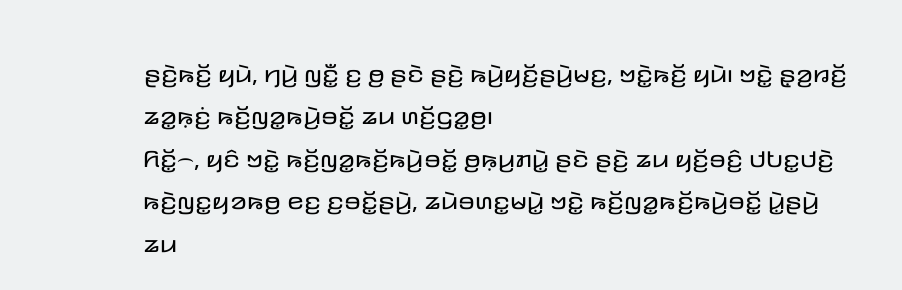ꤔꤢꤧ꤬ꤒꤢꤩ꤬ ꤟꤣꤧ, ꤚꤣꤧ꤬ ꤜꤢꤪ꤭ ꤢ꤬ ꤥ꤬ ꤔꤢꤧ ꤔꤢꤧ꤬ ꤒꤣꤧ꤬ꤟꤢꤩ꤬ꤔꤣꤧ꤬ꤗꤢ꤬, ꤠꤢꤧ꤭ꤒꤢꤩ꤬ ꤟꤣꤧ꤯ ꤠꤢꤧ꤭ ꤔ꤫ꤤ꤬ꤙꤢꤩ꤬ ꤘꤤ꤭ꤒ꤫ꤢꤦ꤬ ꤒꤢꤩ꤬ꤜꤤ꤭ꤒꤣꤧ꤬ꤋꤢꤩ꤭ ꤘꤣ ꤛꤢꤩ꤬ꤞꤤ꤭ꤥ꤬꤯
ꤖꤢꤩ꤭꤮, ꤟꤢꤨ ꤠꤢꤧ꤭ ꤒꤢꤩ꤬ꤜꤤ꤭ꤒꤢꤩ꤬ꤒꤣꤧ꤬ꤋꤢꤩ꤭ ꤥ꤬ꤒ꤫ꤣ꤬ꤊꤣꤧ꤭ ꤔꤢꤧ ꤔꤢꤧ꤬ ꤘꤣ ꤟꤢꤩ꤬ꤋꤢꤨ꤬ ꤓꤝꤢ꤭ꤓꤢꤧ꤬ ꤒꤢꤧ꤬ꤜꤢ꤭ꤟꤤꤒꤥ꤬ ꤕꤢ꤬ ꤢ꤬ꤋꤢꤩ꤭ꤔꤣꤧ꤬, ꤘꤣꤧꤋꤛꤢ꤭ꤗꤣꤧ꤭ ꤠꤢꤧ꤭ ꤒꤢꤩ꤬ꤜꤤ꤭ꤒꤢꤩ꤬ꤒꤣꤧ꤬ꤋꤢꤩ꤭ ꤣꤧ꤭ꤔꤣꤧ꤬ ꤘꤣ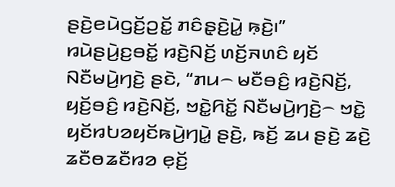ꤔꤢꤧ꤬ꤕꤣꤧꤞꤢꤩ꤬ꤑꤢꤩ꤭ ꤊꤢꤨꤔ꤫ꤢꤧ꤬ꤣꤧ꤭ ꤒ꤫ꤢꤧ꤬꤯”
ꤙꤣꤧꤔꤣꤧ꤬ꤢ꤬ꤋꤢꤩ꤭ ꤙꤢꤧ꤬ꤡꤢꤩ꤬ ꤛꤢꤩ꤬ꤏꤛꤢꤨ ꤟꤢꤩ ꤡꤢꤪꤗꤣꤧ꤬ꤚꤢꤧ꤬ ꤔꤢꤧ, “ꤊꤣ꤮ ꤗꤢꤪꤋꤢꤨ꤬ ꤙꤢꤧ꤬ꤡꤢꤩ꤬, ꤟꤢꤩ꤬ꤋꤢꤨ꤬ ꤙꤢꤧ꤬ꤡꤢꤩ꤬, ꤠꤢꤧ꤭ꤖꤢꤩ꤭ ꤡꤢꤪꤗꤣꤧ꤬ꤚꤢꤧ꤬꤮ ꤠꤢꤧ꤭ ꤟꤢꤩꤙꤝꤤꤟꤢꤩꤒꤣꤧ꤬ꤚꤣꤧ꤭ ꤔꤢꤧ꤬, ꤒꤢꤩ꤬ ꤘꤣ ꤔꤢꤧ꤬ ꤘꤢꤧ꤬ ꤘꤢꤪꤥꤘꤢꤪꤙꤤ ꤕ꤫ꤢꤩ꤬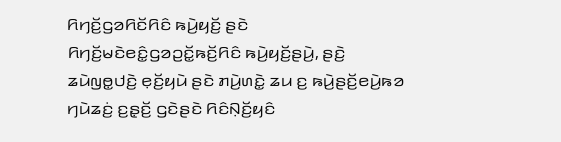ꤖꤚꤢꤩ꤬ꤞꤤꤖꤢꤩꤖꤢꤨ ꤒꤣꤧ꤬ꤟꤢꤩ꤬ ꤔꤢꤧ ꤖꤚꤢꤩ꤬ꤗꤢꤧꤕꤢꤨ꤭ꤞꤤꤑꤢꤩ꤭ꤒꤢꤩ꤬ꤖꤢꤨ ꤒꤣꤧ꤬ꤟꤢꤩ꤬ꤔꤣꤧ꤬, ꤔꤢꤧ꤬ ꤘꤣꤧꤜꤥ꤭ꤓꤢꤧ꤬ ꤕ꤫ꤢꤩ꤬ꤟꤣꤧ ꤔꤢꤧ ꤊꤣꤧ꤬ꤛꤢꤧ꤭ ꤘꤣ ꤢ꤬ ꤒꤣꤧ꤬ꤔꤢꤩ꤬ꤕꤣꤧ꤬ꤒꤤ ꤚꤣꤧꤘꤢꤦ꤬ ꤢ꤬ꤔ꤫ꤢꤩ꤬ ꤞꤢꤧꤔꤢꤧ ꤖꤢꤨꤡ꤫ꤢꤩ꤬ꤟꤢꤨ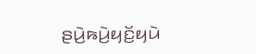ꤔꤣꤧ꤬ꤒꤣꤧ꤬ꤟꤢꤩ꤬ꤟꤣꤧ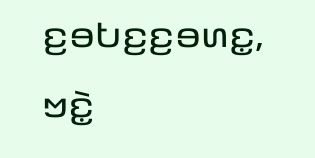ꤢ꤬ꤋꤝꤢ꤬ꤢ꤬ꤋꤛꤢ꤭, ꤠꤢꤧ꤭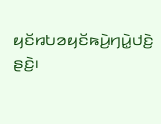ꤟꤢꤩꤙꤝꤤꤟꤢꤩꤒꤣꤧ꤬ꤚꤣꤧ꤭ꤓꤢꤧ꤬ ꤔꤢꤧ꤬꤯